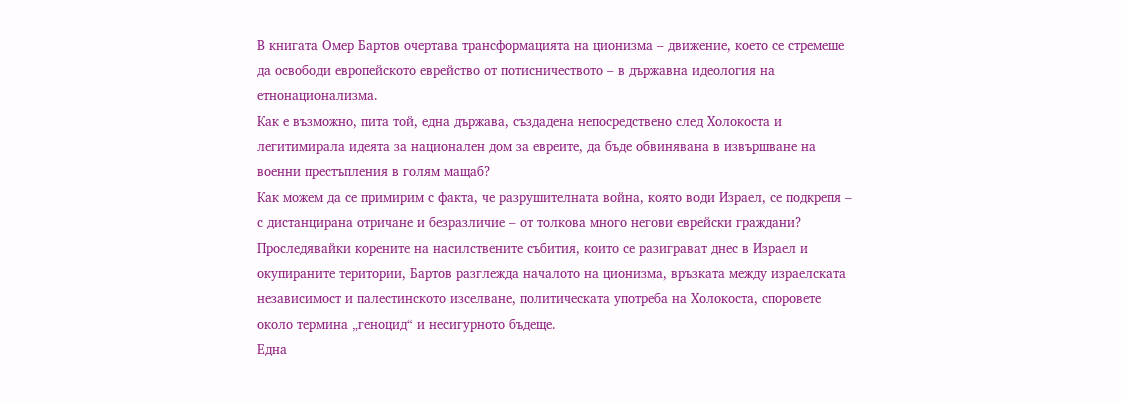В книгата Омер Бартов очертава трансформацията на ционизма – движение, което се стремеше да освободи европейското еврейство от потисничеството – в държавна идеология на етнонационализма.
Как е възможно, пита той, една държава, създадена непосредствено след Холокоста и легитимирала идеята за национален дом за евреите, да бъде обвинявана в извършване на военни престъпления в голям мащаб?
Как можем да се примирим с факта, че разрушителната война, която води Израел, се подкрепя – с дистанцирана отричане и безразличие – от толкова много негови еврейски граждани?
Проследявайки корените на насилствените събития, които се разиграват днес в Израел и окупираните територии, Бартов разглежда началото на ционизма, връзката между израелската независимост и палестинското изселване, политическата употреба на Холокоста, споровете около термина „геноцид“ и несигурното бъдеще.
Една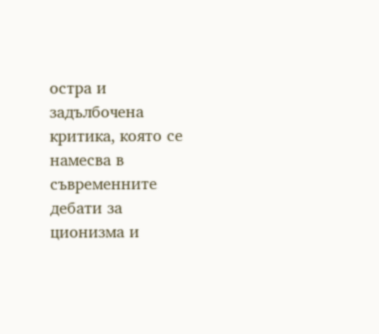остра и задълбочена критика, която се намесва в съвременните дебати за ционизма и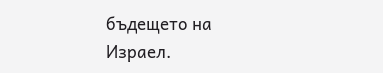бъдещето на Израел.